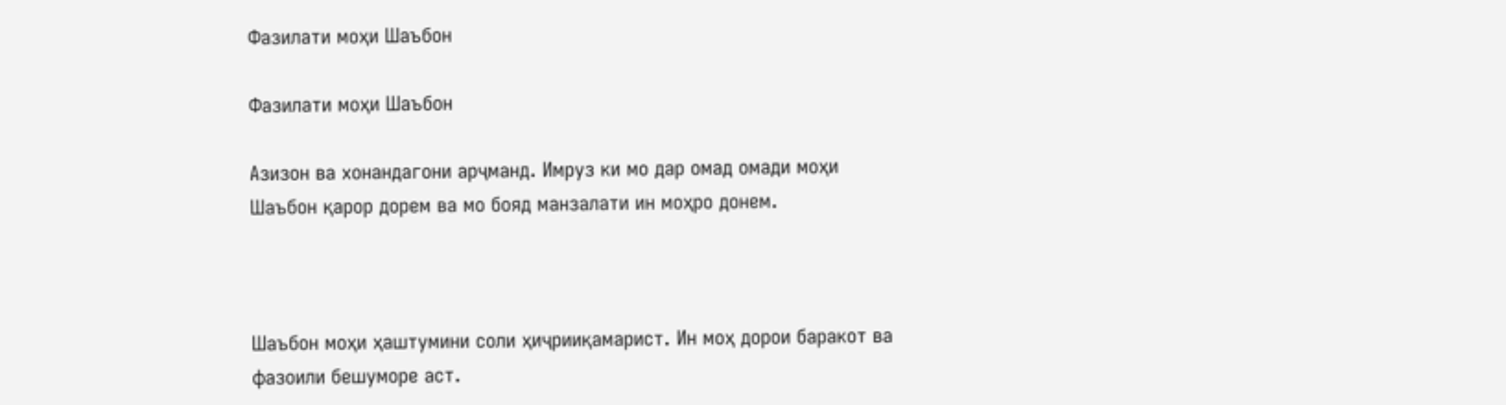Фазилати моҳи Шаъбон

Фазилати моҳи Шаъбон

Азизон ва хонандагони арҷманд. Имруз ки мо дар омад омади моҳи Шаъбон қарор дорем ва мо бояд манзалати ин моҳро донем.



Шаъбон моҳи ҳаштумини соли ҳиҷрииқамарист. Ин моҳ дорои баракот ва фазоили бешуморе аст.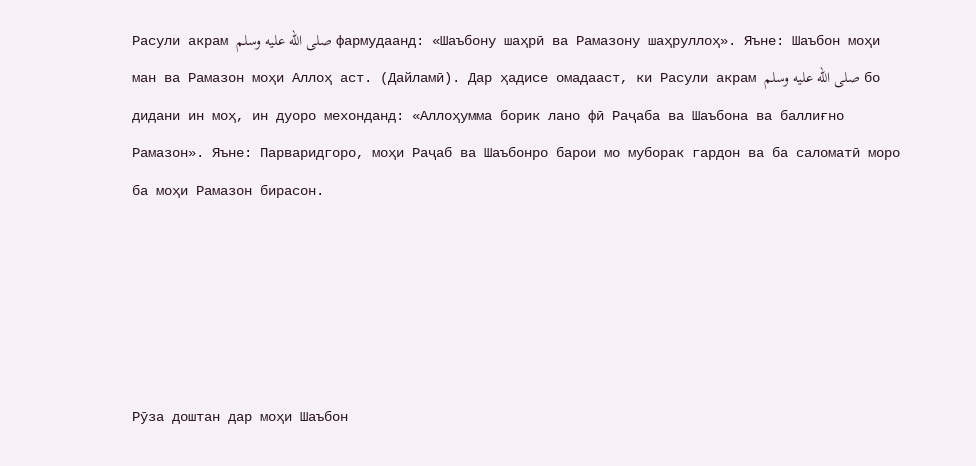Расули акрам صلى الله عليه وسلم фармудаанд: «Шаъбону шаҳрӣ ва Рамазону шаҳруллоҳ». Яъне: Шаъбон моҳи ман ва Рамазон моҳи Аллоҳ аст. (Дайламӣ). Дар ҳадисе омадааст, ки Расули акрам صلى الله عليه وسلم бо дидани ин моҳ, ин дуоро мехонданд: «Аллоҳумма борик лано фӣ Раҷаба ва Шаъбона ва баллиғно Рамазон». Яъне: Парваридгоро, моҳи Раҷаб ва Шаъбонро барои мо муборак гардон ва ба саломатӣ моро ба моҳи Рамазон бирасон.





Рӯза доштан дар моҳи Шаъбон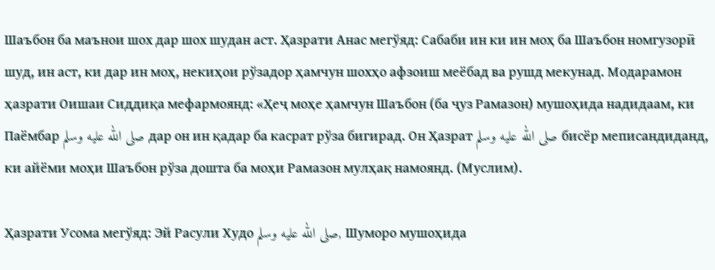Шаъбон ба маънои шох дар шох шудан аст. Ҳазрати Анас мегўяд: Сабаби ин ки ин моҳ ба Шаъбон номгузорӣ шуд, ин аст, ки дар ин моҳ, некиҳои рўзадор ҳамчун шохҳо афзоиш меёбад ва рушд мекунад. Модарамон ҳазрати Оишаи Сиддиқа мефармоянд: «Ҳеҷ моҳе ҳамчун Шаъбон (ба ҷуз Рамазон) мушоҳида надидаам, ки Паёмбар صلى الله عليه وسلم дар он ин қадар ба касрат рўза бигирад. Он Ҳазрат صلى الله عليه وسلم бисёр меписандиданд, ки айёми моҳи Шаъбон рўза дошта ба моҳи Рамазон мулҳақ намоянд. (Муслим).

Ҳазрати Усома мегўяд: Эй Расули Худо صلى الله عليه وسلم, Шуморо мушоҳида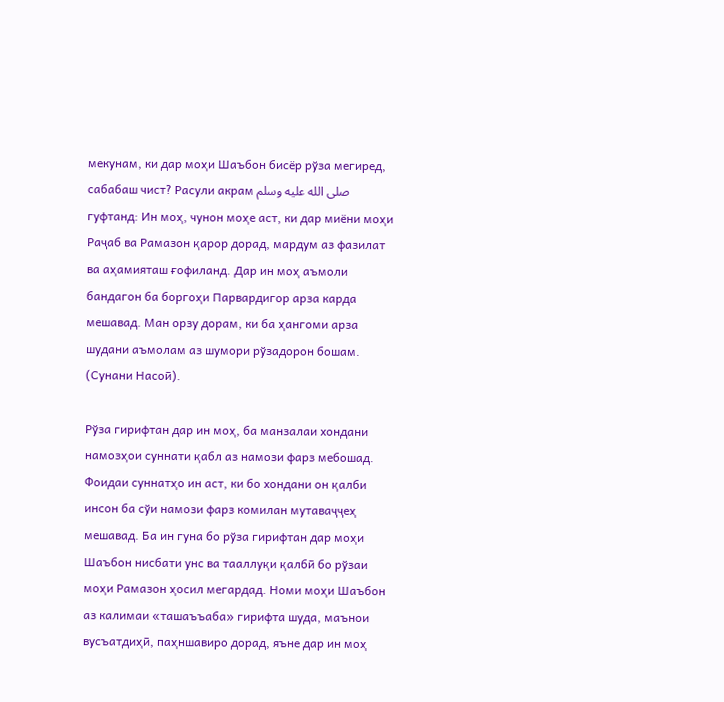мекунам, ки дар моҳи Шаъбон бисёр рўза мегиред, сабабаш чист? Расули акрам صلى الله عليه وسلم гуфтанд: Ин моҳ, чунон моҳе аст, ки дар миёни моҳи Раҷаб ва Рамазон қарор дорад, мардум аз фазилат ва аҳамияташ ғофиланд. Дар ин моҳ аъмоли бандагон ба боргоҳи Парвардигор арза карда мешавад. Ман орзу дорам, ки ба ҳангоми арза шудани аъмолам аз шумори рўзадорон бошам. (Сунани Насоӣ).

Рўза гирифтан дар ин моҳ, ба манзалаи хондани намозҳои суннати қабл аз намози фарз мебошад. Фоидаи суннатҳо ин аст, ки бо хондани он қалби инсон ба сўи намози фарз комилан мутаваҷҷеҳ мешавад. Ба ин гуна бо рўза гирифтан дар моҳи Шаъбон нисбати унс ва тааллуқи қалбӣ бо рўзаи моҳи Рамазон ҳосил мегардад. Номи моҳи Шаъбон аз калимаи «ташаъъаба» гирифта шуда, маънои вусъатдиҳӣ, паҳншавиро дорад, яъне дар ин моҳ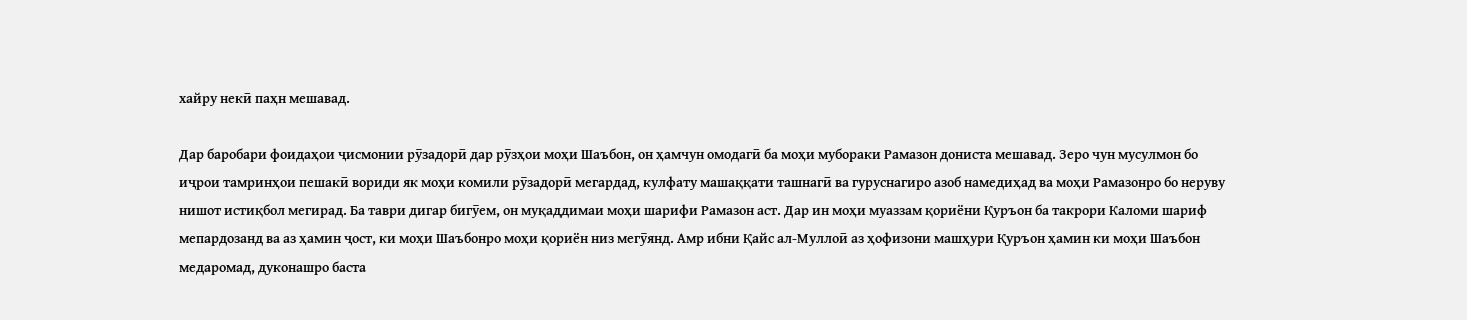хайру некӣ паҳн мешавад.

Дар баробари фоидаҳои ҷисмонии рӯзадорӣ дар рӯзҳои моҳи Шаъбон, он ҳамчун омодагӣ ба моҳи мубораки Рамазон дониста мешавад. Зеро чун мусулмон бо иҷрои тамринҳои пешакӣ вориди як моҳи комили рӯзадорӣ мегардад, кулфату машаққати ташнагӣ ва гуруснагиро азоб намедиҳад ва моҳи Рамазонро бо неруву нишот истиқбол мегирад. Ба таври дигар бигӯем, он муқаддимаи моҳи шарифи Рамазон аст. Дар ин моҳи муаззам қориёни Қуръон ба такрори Каломи шариф мепардозанд ва аз ҳамин ҷост, ки моҳи Шаъбонро моҳи қориён низ мегӯянд. Амр ибни Қайс ал-Муллоӣ аз ҳофизони машҳури Қуръон ҳамин ки моҳи Шаъбон медаромад, дуконашро баста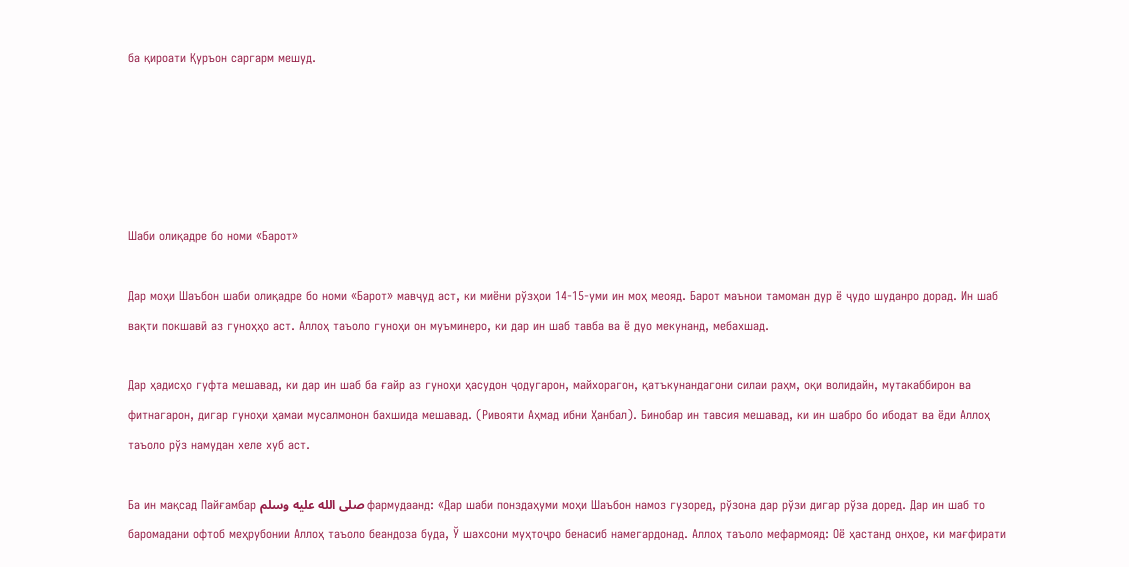ба қироати Қуръон саргарм мешуд.





Шаби олиқадре бо номи «Барот»

Дар моҳи Шаъбон шаби олиқадре бо номи «Барот» мавҷуд аст, ки миёни рўзҳои 14-15-уми ин моҳ меояд. Барот маънои тамоман дур ё ҷудо шуданро дорад. Ин шаб вақти покшавӣ аз гуноҳҳо аст. Аллоҳ таъоло гуноҳи он муъминеро, ки дар ин шаб тавба ва ё дуо мекунанд, мебахшад.

Дар ҳадисҳо гуфта мешавад, ки дар ин шаб ба ғайр аз гуноҳи ҳасудон ҷодугарон, майхорагон, қатъкунандагони силаи раҳм, оқи волидайн, мутакаббирон ва фитнагарон, дигар гуноҳи ҳамаи мусалмонон бахшида мешавад. (Ривояти Аҳмад ибни Ҳанбал). Бинобар ин тавсия мешавад, ки ин шабро бо ибодат ва ёди Аллоҳ таъоло рўз намудан хеле хуб аст.

Ба ин мақсад Пайғамбар صلى الله عليه وسلم фармудаанд: «Дар шаби понздаҳуми моҳи Шаъбон намоз гузоред, рўзона дар рўзи дигар рўза доред. Дар ин шаб то баромадани офтоб меҳрубонии Аллоҳ таъоло беандоза буда, Ў шахсони муҳтоҷро бенасиб намегардонад. Аллоҳ таъоло мефармояд: Оё ҳастанд онҳое, ки мағфирати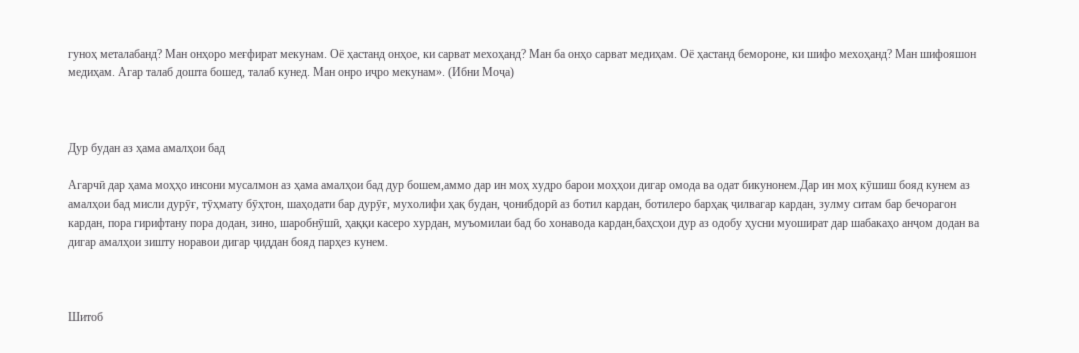гуноҳ металабанд? Ман онҳоро меғфират мекунам. Оё ҳастанд онҳое, ки сарват мехоҳанд? Ман ба онҳо сарват медиҳам. Оё ҳастанд бемороне, ки шифо мехоҳанд? Ман шифояшон медиҳам. Агар талаб дошта бошед, талаб кунед. Ман онро иҷро мекунам». (Ибни Моҷа)



Дур будан аз ҳама амалҳои бад

Агарчӣ дар ҳама моҳҳо инсони мусалмон аз ҳама амалҳои бад дур бошем,аммо дар ин моҳ худро барои моҳҳои дигар омода ва одат бикунонем.Дар ин моҳ кӯшиш бояд кунем аз амалҳои бад мисли дурӯғ, тӯҳмату бӯҳтон, шаҳодати бар дурӯғ, мухолифи ҳақ будан, ҷонибдорӣ аз ботил кардан, ботилеро барҳақ ҷилвагар кардан, зулму ситам бар бечорагон кардан, пора гирифтану пора додан, зино, шаробнӯшӣ, ҳаққи касеро хурдан, муъомилаи бад бо хонавода кардан,баҳсҳои дур аз одобу ҳусни муошират дар шабакаҳо анҷом додан ва дигар амалҳои зишту норавои дигар ҷиддан бояд парҳез кунем.



Шитоб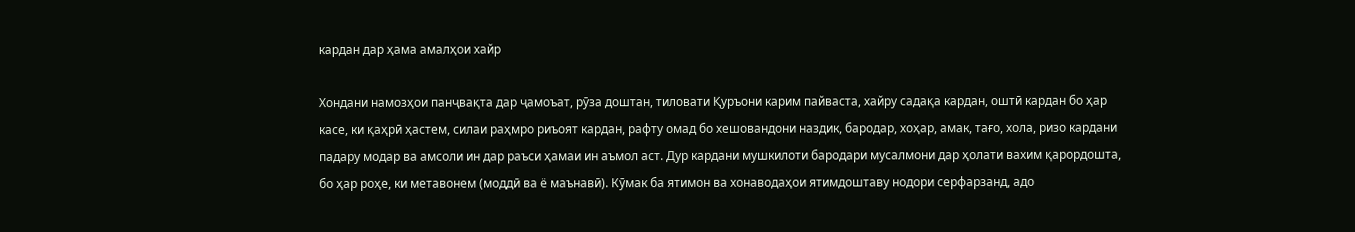кардан дар ҳама амалҳои хайр

Хондани намозҳои панҷвақта дар ҷамоъат, рӯза доштан, тиловати Қуръони карим пайваста, хайру садақа кардан, оштӣ кардан бо ҳар касе, ки қаҳрӣ ҳастем, силаи раҳмро риъоят кардан, рафту омад бо хешовандони наздик, бародар, хоҳар, амак, тағо, хола, ризо кардани падару модар ва амсоли ин дар раъси ҳамаи ин аъмол аст. Дур кардани мушкилоти бародари мусалмони дар ҳолати вахим қарордошта, бо ҳар роҳе, ки метавонем (моддӣ ва ё маънавӣ). Кӯмак ба ятимон ва хонаводаҳои ятимдоштаву нодори серфарзанд, адо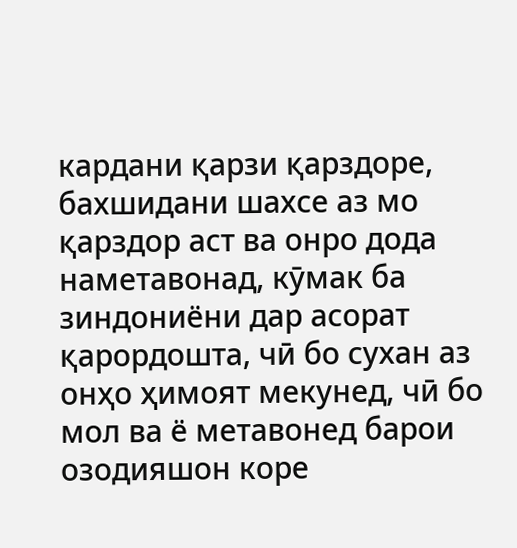кардани қарзи қарздоре, бахшидани шахсе аз мо қарздор аст ва онро дода наметавонад, кӯмак ба зиндониёни дар асорат қарордошта, чӣ бо сухан аз онҳо ҳимоят мекунед, чӣ бо мол ва ё метавонед барои озодияшон коре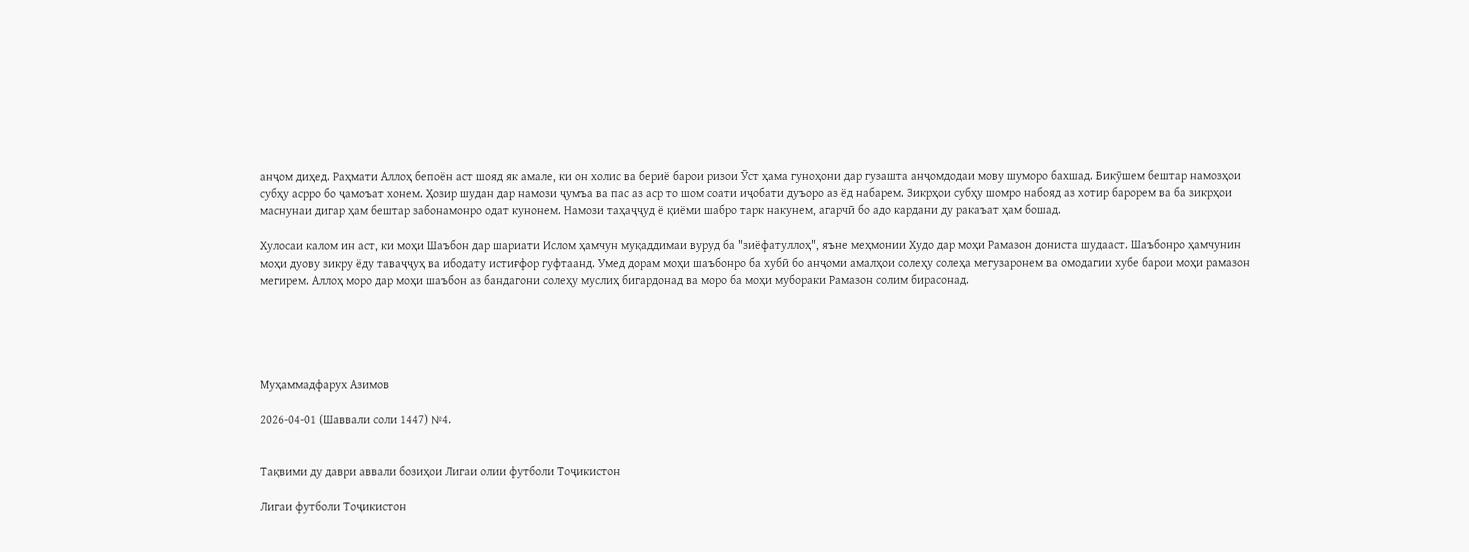анҷом диҳед. Раҳмати Аллоҳ бепоён аст шояд як амале, ки он холис ва бериё барои ризои Ӯст ҳама гуноҳони дар гузашта анҷомдодаи мову шуморо бахшад. Бикӯшем бештар намозҳои субҳу асрро бо ҷамоъат хонем. Ҳозир шудан дар намози ҷумъа ва пас аз аср то шом соати иҷобати дуъоро аз ёд набарем. Зикрҳои субҳу шомро набояд аз хотир барорем ва ба зикрҳои маснунаи дигар ҳам бештар забонамонро одат кунонем. Намози таҳаҷҷуд ё қиёми шабро тарк накунем, агарчӣ бо адо кардани ду ракаъат ҳам бошад.

Хулосаи калом ин аст, ки моҳи Шаъбон дар шариати Ислом ҳамчун муқаддимаи вуруд ба "зиёфатуллоҳ", яъне меҳмонии Худо дар моҳи Рамазон дониста шудааст. Шаъбонро ҳамчунин моҳи дуову зикру ёду таваҷҷуҳ ва ибодату истиғфор гуфтаанд. Умед дорам моҳи шаъбонро ба хубӣ бо анҷоми амалҳои солеҳу солеҳа мегузаронем ва омодагии хубе барои моҳи рамазон мегирем. Аллоҳ моро дар моҳи шаъбон аз бандагони солеҳу муслиҳ бигардонад ва моро ба моҳи мубораки Рамазон солим бирасонад.





Муҳаммадфарух Азимов

2026-04-01 (Шаввали соли 1447) №4.


Тақвими ду даври аввали бозиҳои Лигаи олии футболи Тоҷикистон

Лигаи футболи Тоҷикистон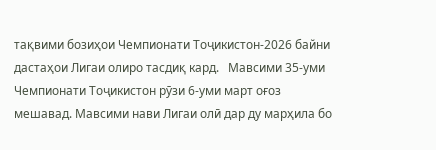тақвими бозиҳои Чемпионати Тоҷикистон-2026 байни дастаҳои Лигаи олиро тасдиқ кард.   Мавсими 35-уми Чемпионати Тоҷикистон рӯзи 6-уми март оғоз мешавад. Мавсими нави Лигаи олӣ дар ду марҳила бо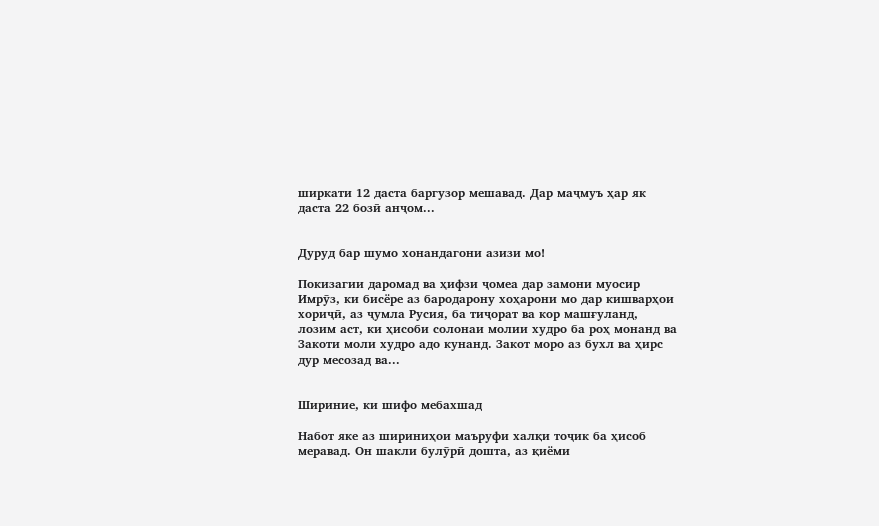ширкати 12 даста баргузор мешавад. Дар маҷмуъ ҳар як даста 22 бозӣ анҷом...


Дуруд бар шумо хонандагони азизи мо!

Покизагии даромад ва ҳифзи ҷомеа дар замони муосир   Имрӯз, ки бисёре аз бародарону хоҳарони мо дар кишварҳои хориҷӣ, аз ҷумла Русия, ба тиҷорат ва кор машғуланд, лозим аст, ки ҳисоби солонаи молии худро ба роҳ монанд ва Закоти моли худро адо кунанд. Закот моро аз бухл ва ҳирс дур месозад ва...


Шириние, ки шифо мебахшад

Набот яке аз шириниҳои маъруфи халқи тоҷик ба ҳисоб меравад. Он шакли булӯрӣ дошта, аз қиёми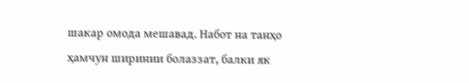шакар омода мешавад. Набот на танҳо ҳамчун ширинии болаззат, балки як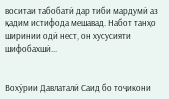воситаи табобатӣ дар тиби мардумӣ аз қадим истифода мешавад. Набот танҳо ширинии одӣ нест, он хусусияти шифобахшӣ...


Вохӯрии Давлаталӣ Саид бо тоҷикони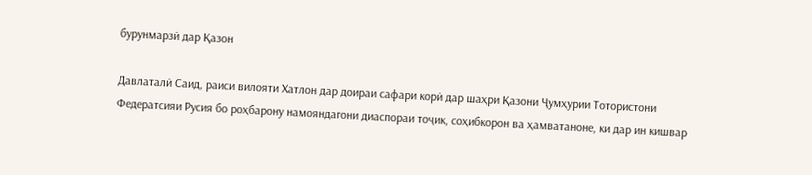бурунмарзӣ дар Қазон

Давлаталӣ Саид, раиси вилояти Хатлон дар доираи сафари корӣ дар шаҳри Қазони Ҷумҳурии Тотористони Федератсияи Русия бо роҳбарону намояндагони диаспораи тоҷик, соҳибкорон ва ҳамватаноне, ки дар ин кишвар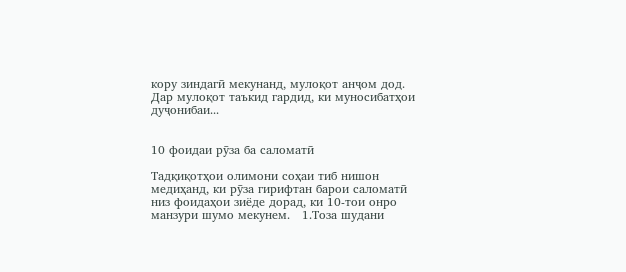кору зиндагӣ мекунанд, мулоқот анҷом дод. Дар мулоқот таъкид гардид, ки муносибатҳои дуҷонибаи...


10 фоидаи рӯза ба саломатӣ

Тадқиқотҳои олимони соҳаи тиб нишон медиҳанд, ки рӯза гирифтан барои саломатӣ низ фоидаҳои зиёде дорад, ки 10-тои онро манзури шумо мекунем.   1.Тоза шудани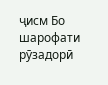ҷисм Бо шарофати рӯзадорӣ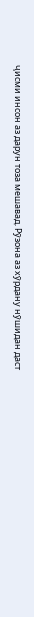ҷисми инсон аз дарун тоза мешавад. Рӯзона аз хӯрдану нӯшидан даст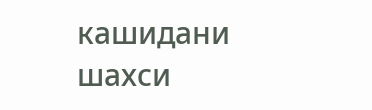кашидани шахси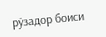рӯзадор боиси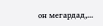он мегардад,...